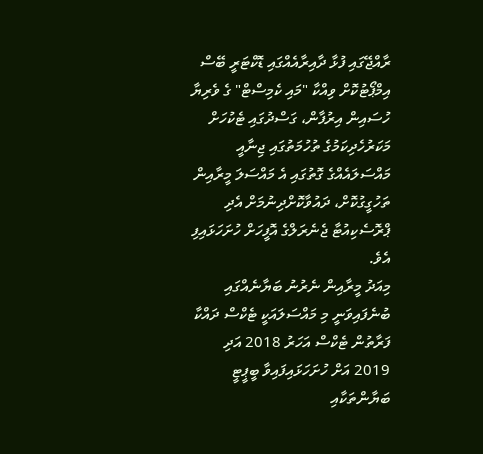ރާއްޖޭގައި ފުޅާ ދާއިރާއެއްގައި ޑޮކްޓަރީ ބޭސް އިމްޕޯޓުކޮށް ވިއްކާ "މައި ކެމިސްޓް" ގެ ވެރިޔާ ހުސައިން އިރުފާން، ގަސްދުގައި ޓެކުހަށް މަކަރުހެދިކަމުގެ ތުހުމަތުގައި ޖިނާއީ މައްސަލައެއްގެ ގޮތުގައި އެ މައްސަލަ މީރާއިން ތަހުގީގުކޮށް، ދައުވާކޮށްދިނުމަށް އެދި ޕްރޮސެކިއުޓާ ޖެނެރަލްގެ އޮފީހަށް ހުށަހަޅައިފި އެވެ.
މިއަދު މީރާއިން ނެރުނު ބަޔާނެއްގައި ބުނެފައިވަނީ މި މައްސަލައަކީ ޓެކްސް ދައްކާ ފަރާތުން ޓެކްސް އަހަރު 2018 އަދި 2019 އަށް ހުށަހަޅައިފައިވާ ބީޕީޓީ ބަޔާންތަކާއި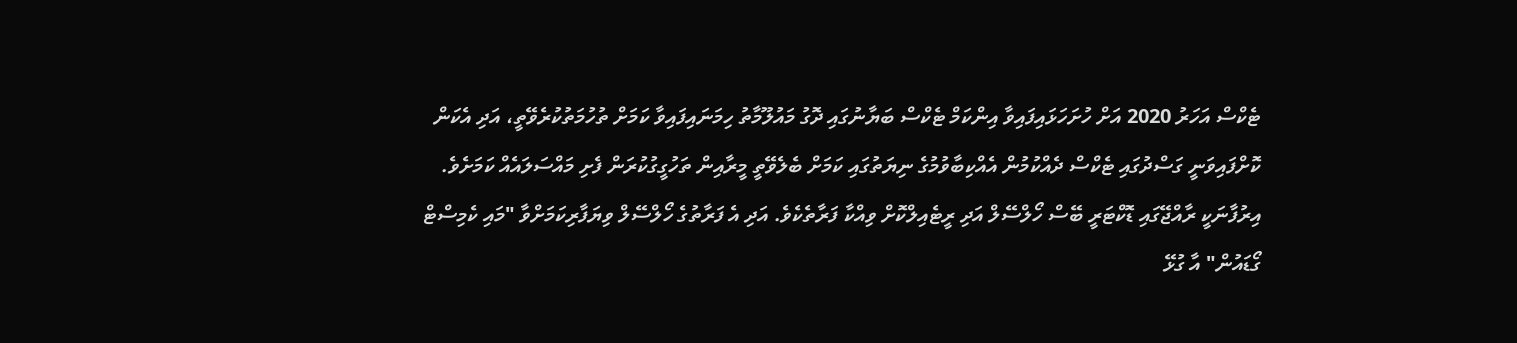ޓެކްސް އަހަރު 2020 އަށް ހުށަހަޅައިފައިވާ އިންކަމް ޓެކްސް ބަޔާނުގައި ދޮގު މައުލޫމާތު ހިމަނައިފައިވާ ކަމަށް ތުހުމަތުކުރެވޭތީ، އަދި އެކަން ކޮށްފައިވަނީ ގަސްދުގައި ޓެކްސް ދެއްކުމުން އެއްކިބާވުމުގެ ނިޔަތުގައި ކަމަށް ބެލެވޭތީ މީރާއިން ތަހުގީގުކުރަން ފެށި މައްސަލައެއް ކަމަށެވެ.
އިރުފާނަކީ ރާއްޖޭގައި ޑޮކްޓަރީ ބޭސް ހޯލްސޭލް އަދި ރީޓެއިލްކޮށް ވިއްކާ ފަރާތެކެވެ. އަދި އެ ފަރާތުގެ ހޯލްސޭލް ވިޔަފާރިކަމަށްވާ "މައި ކެމިސްޓް ގޯޑައުން" އާ ގުޅޭ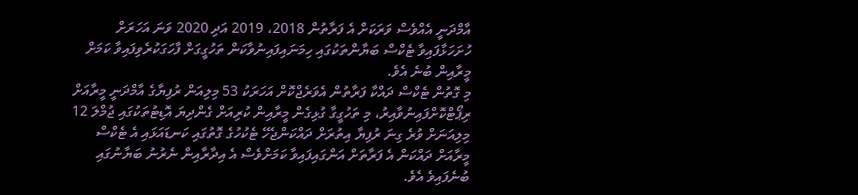އާމްދަނީ އެއްވެސް ވަރަކަށް އެ ފަރާތުން 2018، 2019 އަދި 2020 ވަނަ އަހަރަށް ހުށަހަޅާފައިވާ ޓެކްސް ބަޔާންތަކުގައި ހިމަނައިފައިނުވާކަން ތަހުގީގަށް ފާހަގަކުރެވިފައިވާ ކަމަށް މީރާއިން ބުނެ އެވެ.
މި ގޮތުން ޓެކްސް ދައްކާ ފަރާތުން އެވަރެޖްކޮށް އަހަރަކު 53 މިލިއަން ރުފިޔާގެ އާމްދަނީ މީރާއަށް ރިޕޯޓްކޮށްފައިނުވާއިރު، މި ތަހުގީގާ ގުޅިގެން މީރާއިން ކުރިއަށް ގެންދިޔަ އޮޑިޓުތަކުގައި ޖުމްލަ 12 މިލިއަނަށް ވުރެ ގިނަ ރުފިޔާ އިތުރަށް ދައްކަންޖެހޭ ޓެކުހުގެ ގޮތުގައި ކަނޑައަޅައި އެ ޓެކްސް މީރާއަށް ދައްކަން އެ ފަރާތަށް އަންގައިފައިވާ ކަމަށްވެސް އެ އިދާރާއިން ނެރުނު ބަޔާނުގައި ބުނެފައިވެ އެވެ.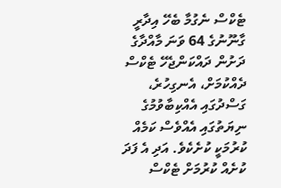ޓެކްސް ނެގުމާ ބެހޭ އިދާރީ ގާނޫނުގެ 64 ވަނަ މާއްދާގެ ދަށުން ދައްކަންޖެހޭ ޓެކްސް ދެއްކުމަށް، އެނގިހުރެ، ގަސްދުގައި އެއްކިބާވުމުގެ ނިޔަތުގައި އެއްވެސް ކަމެއް ކުރުމަކީ ކުށެކެވެ. އަދި އެ ފަދަ ކުށެއް ކުރުމަށް ޓެކްސް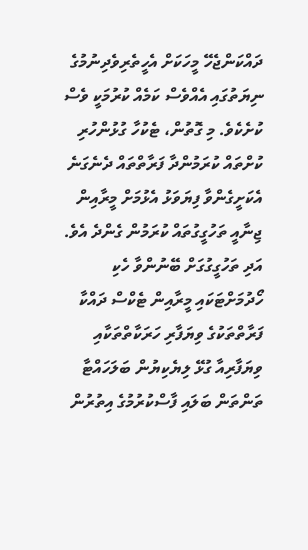ދައްކަންޖެހޭ މީހަކަށް އެހީތެރިވެދިނުމުގެ ނިޔަތުގައި އެއްވެސް ކަމެއް ކުރުމަކީ ވެސް ކުށެކެވެ. މި ގޮތުން، ޓެކުހާ ގުޅުންހުރި ކުށްތައް ކުރަމުންދާ ފަރާތްތައް ދެނެގަނެ އެކަށީގެންވާ ފިޔަވަޅު އެޅުމަށް މީރާއިން ޖިނާއީ ތަހުގީގުތައް ކުރަމުން ގެންދެ އެވެ. އަދި ތަހުގީގުގަށް ބޭނުންވާ ހެކި ހޯދުމަށްޓަކައި މީރާއިން ޓެކްސް ދައްކާ ފަރާތްތަކުގެ ވިޔަފާރި ހަރަކާތްތަކާއި ވިޔަފާރިއާ ގުޅޭ ލިޔެކިޔުން ބަލަހައްޓާ ތަންތަން ބަލައި ފާސްކުރުމުގެ އިތުރުން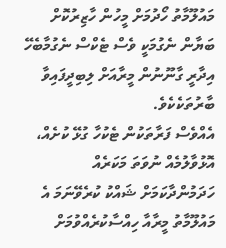މައުލޫމާތު ހޯދުމަށް މީހުން ހާޒިރުކޮށް ބަޔާން ނެގުމަކީ ވެސް ޓެކްސް ނެގުމާބެހޭ އިދާރީ ގާނޫނުން މީރާއަށް ލިބިދީފައިވާ ބާރުތަކެކެވެ.
އެއްވެސް ފަރާތަކުން ޓެކުހާ ގުޅޭ ކުށެއް، އޮޅުވާލުމެއް ނުވަތަ މަކަރެއް ހަދަމުންދާކަމަށް ޝައްކު ކުރެވޭނަމަ އެ މައުލޫމާތު މީރާއާ ހިއްސާކުރެއްވުމަށް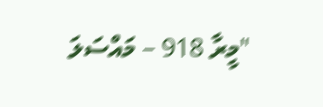"މީރާ 918 – މައްސަލަ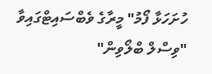ހުށަހަޅާ ފޯމު" މީރާގެ ވެބްސައިޓްގައިވާ "ވިސްލް ބްލޯވިން"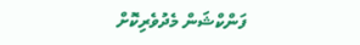ފަންކްޝަން މެދުވެރިކޮށް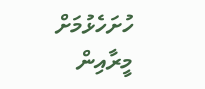ހުށަހެޅުމަށް މީރާއިން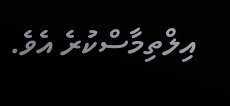އިލްތިމާސްކުރެ އެވެ.